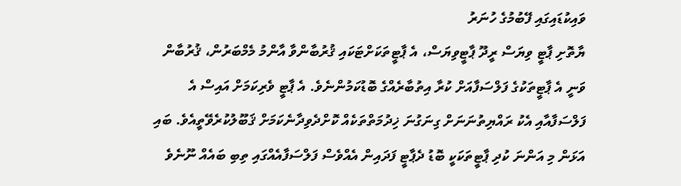ވައިކުޑައިގައި ފޭބުމުގެ ހުނަރު
ޔާތޮށި ޕާޓީ ވިޔަސް ރީދޫ ޕާޓީވިޔަސް، އެ ޕާޓީތަކަށްޓަކައި ޤުރުބާންވާ އާންމު މެމްބަރުން، ޤުރުބާން ވަނީ އެ ޕާޓީތަކުގެ ފަލްސަފާއަށް ކުރާ އިތުބާރެއްގެ ބޮޑުކަމުންނެވެ. އެ ޕާޓީ ވެރިކަމަށް އައިސް އެ ފަލްސަފާއާއި އެކު ރައްޔިތުނަނަށް ގިނަގުނަ ޚިދުމަތްތަކެއް ކޮށްދެވިދާނެކަމަށް ޤަބޫލުކުރެވޭތީއެވެ. ބައި އަޅަން މި އަންނަ ކުދި ޕާޓީތަކަކީ ބޮޑު ދެޕާޓީ ފަދައިން އެއްވެސް ފަލްސަފާއެއްގައި ތިބި ބައެއް ނޫނެވެ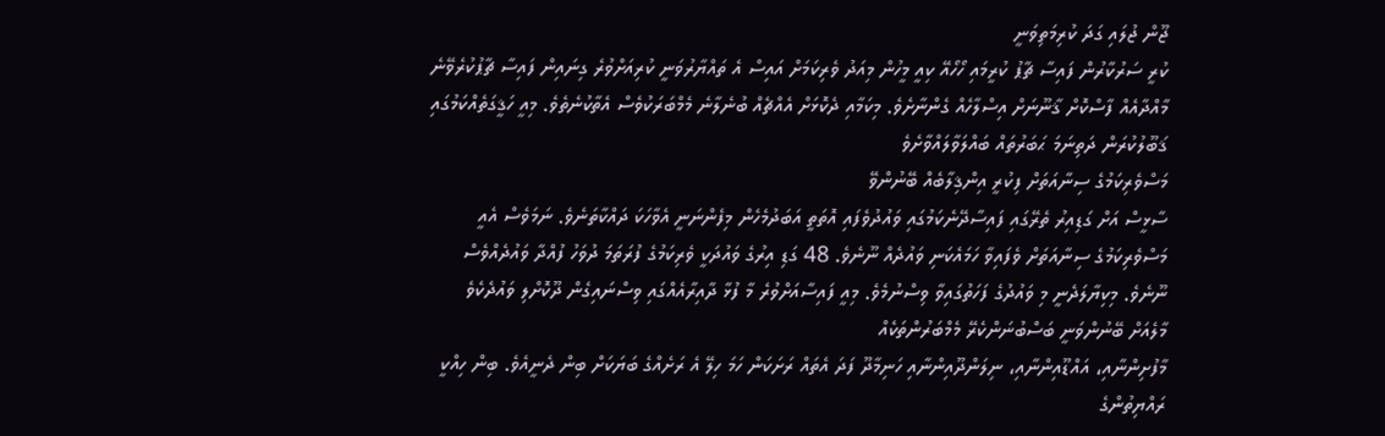ޖޫން ޖުލައި ގަދަ ކުރިމަތިވަނީ
ކުރީ ސަރުކާރުން ފައިސާ ޗާޕު ކުރީމައި ހޯހޯއޭ ކިއީ މީހުން މިއަދު ވެރިކަމަށް އައިސް އެ ތައްޔާރުވަނީ ކުރިއަށްވުރެ ގިނައިން ފައިސާ ޗާޕުކުރެވޭނެ މާއްދާއެއް ފާސްކޮށް ޤާނޫނަށް އިސްލާހެއް ގެންނާށެވެ. މިކަމާއި ދެކޮޅަށް އެއްޗެއް ބުނެލާނެ މެމްބަރަކުވެސް އެތާކުނެތެވެ. މިއީ ހަޤީގަތެއްކަމުގައި ޤަބޫލުކުރަން ދަތިނަމަ ޙަބަރުތައް ބައްލަވާލައްވާށެވެ
މަސްވެރިކަމުގެ ސިނާއަތަށް ފިކުރީ އިންޤިލާބެއް ބޭނުންވޭ
ސާޅީސް އަށް ގަޑިއިރު ތެރޭގައި ފައިސާދޭނެކަމުގައި ވައުދުވެފައި އޮތަތީ އަބަދުމެހެން މިފެންނަނީ އެވާހަކަ ދައްކާތަނެވެ. ނަމަވެސް އެއީ މަސްވެރިކަމުގެ ސިނާއަތަށް ވެފައިވާ ހަމައެކަނި ވައުދެއް ނޫނެވެ. 48 ގަޑި އިރުގެ ވައުދަކީ ވެރިކަމުގެ ފުރަތަމަ ދުވަހު ފުއްދާ ވައުދެއްވެސް ނޫނެވެ. މިކިޔާލަދެނީ މި ވައުދުގެ ފަހަތުގައިވާ ވިސްނުމެވެ. މިއީ ފައިސާއަށްވުރެ މާ ފުޅާ ދާއިރާއެއްގައި ވިސްނައިގެން ދޫކޮށްލި ވައުދެކެވެ
މާލެއަށް ބޭނުންވަނީ ބަސްބުނަންކެރޭ މެމްބަރުންތަކެއް
މާފުށިންނާއި، އައްޑޫއިންނާއި، ނިލަންދޫއިންނާއި ހަނިމާދޫ ފަދަ އެތައް ރަށަކަން ހަމަ ހިލޭ އެ ރަށެއްގެ ބަޔަކަށް ބިން ދެނީއެވެ. ބިން ހިއްކީ ރައްޔިތުންގެ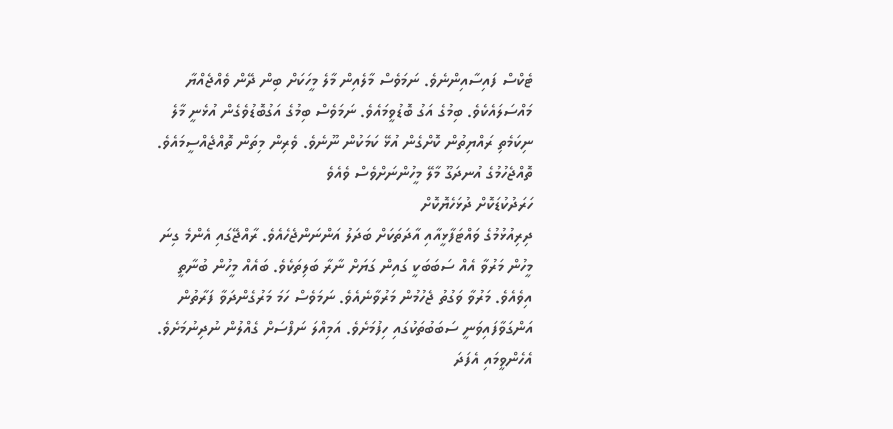ޓެކްސް ފައިސާއިންނެވެ. ނަމަވެސް މާލެއިން މާލެ މީހަކަށް ބިން ދޭން ވެއްޖެއްޔާ މައްސަލައެކެވެ. ބިމުގެ އަގު ބޮޑުވީމައެވެ. ނަމަވެސް ބިމުގެ އަގުބޮޑުވެގެން އުޅެނީ މާލެ ނިކަމެތި ރައްޔިތުން ކޮށްގެން އުޅޭ ކަމަކުން ނޫނެވެ. ވެރިން މިތަން ތޮއްޖެއްސީމައެވެ. ތޮއްޖެހުމުގެ އުނދަގޫ މާލޭ މީހުންނަށްވެސް ވެއެވެ
ހަރަދުކުޑަކޮށް ދުޅަހެޔޮކޮށް
ދިރިއުޅުމުގެ ވައްޓަފާޅީއާއި އާދަތަކަށް ބަދަލު އަންނަންޖެހެއެވެ. ރާއްޖޭގައި އެންމެ ގިނަ މީހުން މަރުވާ އެއް ސަބަބަކީ ގައިން ގަޔަށް ނާރާ ބަލިތަކެވެ. ބައެއް މީހުން ބުނާތީ އިވެއެވެ. މަރުވާ ވަގުތު ޖެހުމުން މަރުވާނެއެވެ. ނަމަވެސް ހަމަ މަރުގެންދަވާ ފަރާތުން އަންގަވާފައިވަނީ ސަބަބުތަކުގައި ހިފުމަށެވެ. އަމިއްލަ ނަފްސަށް ގެއްލުން ނުދިނުމަށެވެ. އެހެންވީމައި އެފަދަ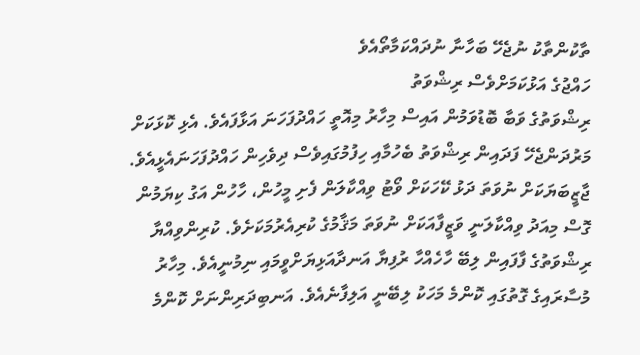ތާކުންތާކު ނުޖެހޭ ބަހާނާ ނުދައްކަމާތޯއެވެ
ހައްޖުގެ އަޅުކަމަށްވެސް ރިޝްވަތު
ރިޝްވަތުގެ ވަބާ ބޮޑުވަމުން އައިސް މިހާރު މިއޮތީ ހައްދުފަހަނަ އަޅާފައެވެ. އެޅި ކޮޅަކަށް މަރުދަންޖެހޭ ފަދައިން ރިޝްވަތު ބެހުމާއި ހިފުމުގައިވެސް ދިވެހިން ހައްދުފަހަނައެޅީއެވެ. ޖާޒީބަޔަކަށް ނުވަތަ ދަޅު ކޭހަކަށް ވޯޓު ވިއްކާލަން ފެށި މީހުން، ހާހުން އަގު ކިޔަމުން ގޮސް މިއަދު ވިއްކާލަނީ ވަޒީފާއަކަށް ނުވަތަ މަޤާމުގެ ކުރިއެރުމަކަށެވެ. ކުރިންވިއްޔާ ރިޝްވަތުގެ ފާފައިން ލިބޭ ހާހެއްހާ ރުފިޔާ އަނދާއަޅިޔަށްވީމައި ނިމުނީއެވެ. މިހާރު މުސާރައިގެ ގޮތުގައި ކޮންމެ މަހަކު ލިބޭނީ އަލިފާނެއެވެ. އަނބިދަރިންނަށް ކޮންމެ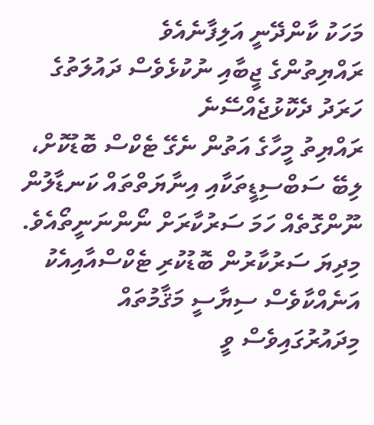މަހަކު ކާންދޭނީ އަލިފާނެއެވެ
ރައްޔިތުންގެ ޖީބާއި ނުކުޅެވެސް ދައުލަތުގެ ހަރަދު ދެކޮޅުޖެއްސޭނެ
ރައްޔިތު މީހާގެ އަތުން ނެގޭ ޓެކްސް ބޮޑުކޮށް، ލިބޭ ސަބްސިޑީތަކާއި އިނާޔަތްތައް ކަނޑާލުން ނޫންގޮތެއް ހަމަ ސަރުކާރަށް ނޯންނަނީތޯއެވެ. މިދިޔަ ސަރުކާރުން ބޮޑުކުރި ޓެކްސްއާއިއެކު އަނެއްކާވެސް ސިޔާސީ މަޤާމުތައް މިދައުރުގައިވެސް ވީ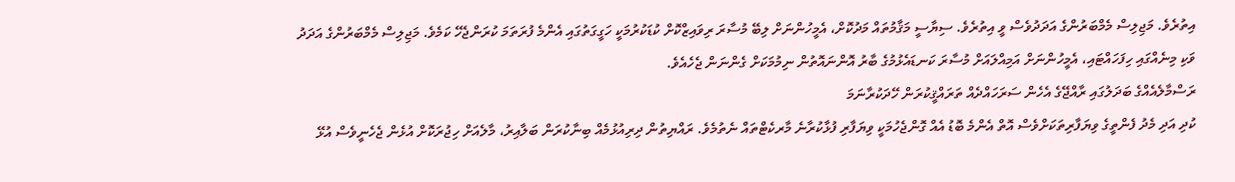އިތުރެވެ. މަޖިލިސް މެމްބަރުންގެ އަދަދުވެސް ވީ އިތުރެވެ. ސިޔާސީ މަޤާމުތައް މަދުކޮށް، އެމީހުންނަށް ލިބޭ މުސާރަ ރިވައިޒްކޮށް ކުޑަކުރުމަކީ ހަގީގަތުގައި އެންމެ ފުރަތަމަ ކުރަންޖެހޭ ކަމެވެ. މަޖިލިސް މެމްބަރުންގެ އަދަދު ވަކި މިނެއްގައި ހިފަހައްޓައި، އެމީހުންނަށް އަމިއްލައަށް މުސާރަ ކަނޑައެޅުމުގެ ބާރު އޮންނައޮތުން ނިމުމަކަށް ގެންނަން ޖެހެއެވެ.
ރަސްމާލެއެއްގެ ބަދަލުގައި ރާއްޖޭގެ އެހެން ސަރަހައްދެއް ތަރައްޤީކުރަން ހޭދަކުރާނަމަ
ކުދި އަދި މެދު ފެންތީގެ ވިޔަފާރިތަކަށްވެސް އޮތް އެންމެ ބޮޑު އެއް ގޮންޖެހުމަކީ ވިޔަފާރި ފުޅާކުރާނެ މާރކެޓްތައް ނެތުމެވެ. ރައްޔިތުން ދިރިއުޅުމެއް ބިނާކުރަން ބަލާއިރު، މާލެއަށް ހިޖުރަކޮށް އުޅެން ޖެހެނީވެސް އުޅޭ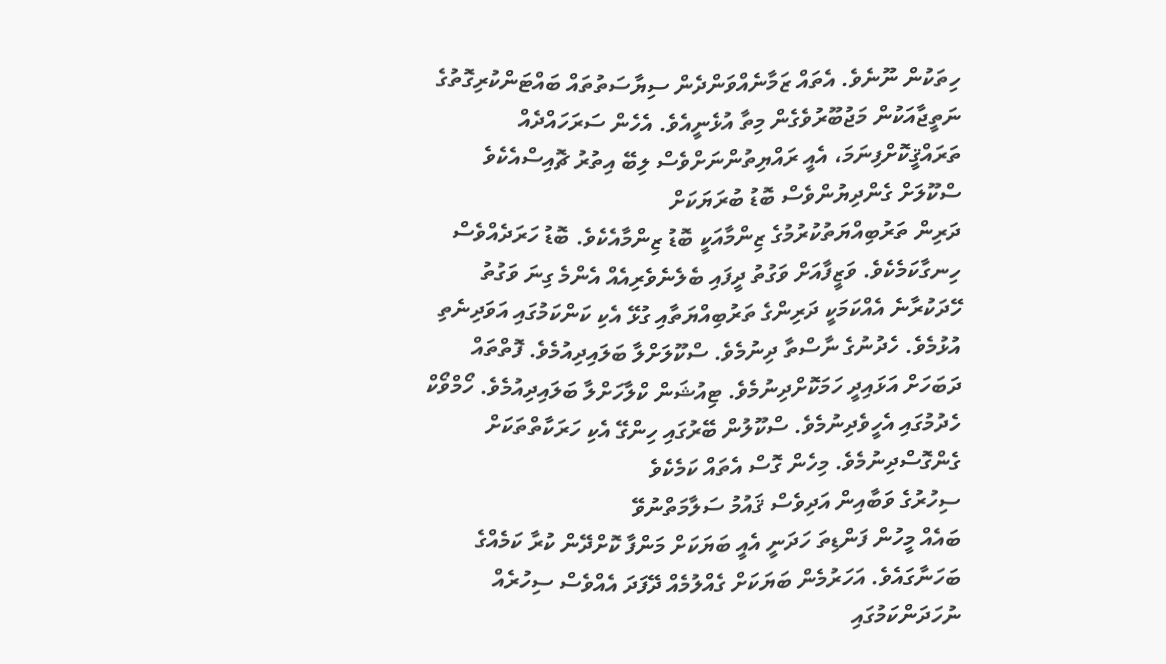ހިތަކުން ނޫނެވެ. އެތައް ޒަމާނެއްވަންދެން ސިޔާސަތުތައް ބައްޓަންކުރިގޮތުގެ ނަތީޖާއަކުން މަޖުބޫރުވެގެން މިތާ އުޅެނީއެވެ. އެހެން ސަރަހައްދެއް ތަރައްޤީކޮށްފިނަމަ، އެއީ ރައްޔިތުންނަށްވެސް ލިބޭ އިތުރު ޗޮއިސްއެކެވެ
ސްކޫލަށް ގެންދިޔުންވެސް ބޮޑު ބުރަޔަކަށް
ދަރިން ތަރުބިއްޔަތުކުރުމުގެ ޒިންމާއަކީ ބޮޑު ޒިންމާއެކެވެ. ބޮޑު ހަރަދެއްވެސް ހިނގާކަމެކެވެ. ވަޒީފާއަށް ވަގުތު ދީފައި ބެލެނެވެރިއެއް އެންމެ ގިނަ ވަގުތު ހޭދަކުރާނެ އެއްކަމަކީ ދަރިންގެ ތަރުބިއްޔަތާއި ގުޅޭ އެކި ކަންކަމުގައި އަވަދިނެތި އުޅުމެވެ. ހެދުނުގެ ނާސްތާ ދިނުމެވެ. ސްކޫލަށްލާ ބަލައިދިއުމެވެ. ފޮތްތައް ދަބަހަށް އަޅައިދީ ހަމަކޮށްދިނުމެވެ. ޓިއުޝަން ކްލާހަށްލާ ބަލައިދިއުމެވެ. ހޯމްވޯކް ހެދުމުގައި އެހީވެދިނުމެވެ. ސްކޫލުން ބޭރުގައި ހިންގޭ އެކި ހަރަކާތްތަކަށް ގެންގޮސްދިނުމެވެ. މިހެން ގޮސް އެތައް ކަމެކެވެ
ސިހުރުގެ ވަބާއިން އަދިވެސް ޤައުމު ސަލާމަތްނުވޭ
ބައެއް މީހުން ފަންޑިތަ ހަދަނީ އެއީ ބަޔަކަށް މަންފާ ކޮށްދޭން ކުރާ ކަމެއްގެ ބަހަނާގައެވެ. އަހަރުމެން ބަޔަކަށް ގެއްލުމެއް ދޭފަދަ އެއްވެސް ސިހުރެއް ނުހަދަންކަމުގައި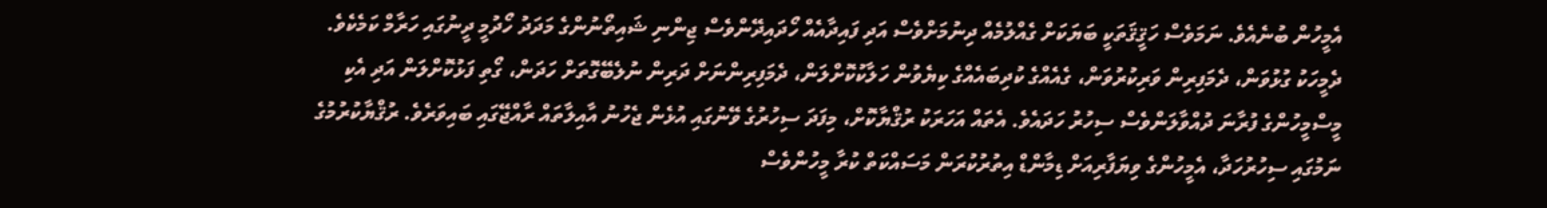އެމީހުން ބުނެއެވެ. ނަމަވެސް ހަޤީޤަތަކީ ބަޔަކަށް ގެއްލުމެއް ދިނުމަށްވެސް އަދި ފައިދާއެއް ހޯދައިދޭންވެސް ޖިންނި ޝައިތޯނުންގެ މަދަދު ހޯދުމީ ދީނުގައި ހަރާމް ކަމެކެވެ. ދެމީހަކު ގުޅުވަން، ދެމަފިރިން ވަރިކުރުވަން، ގެއެއްގެ ކުދިބައެއްގެ ކިޔެވުން ހަލާކުކޮށްލަން، ދެމަފިރިންނަށް ދަރިން ނުލެބޭގޮތަށް ހަދަން، ގޯތި ފަޅުކޮށްލަން އަދި އެކި މީސްމީހުންގެ ފުރާނަ ދުއްވާލަންވެސް ސިހުރު ހަދައެވެ. އެތައް އަހަރަކު ރުޤްޔާކޮށް، މިފަދަ ސިހުރުގެ ވޭނުގައި އުޅެން ޖެހުނު އާއިލާތައް ރާއްޖޭގައި ބައިވަރެވެ. ރުޤްޔާކުރުމުގެ ނަމުގައި ސިހުރުހަދާ، އެމީހުންގެ ވިޔަފާރިއަށް ޑިމާންޑް އިތުރުކުރަން މަސައްކަތް ކުރާ މީހުންވެސް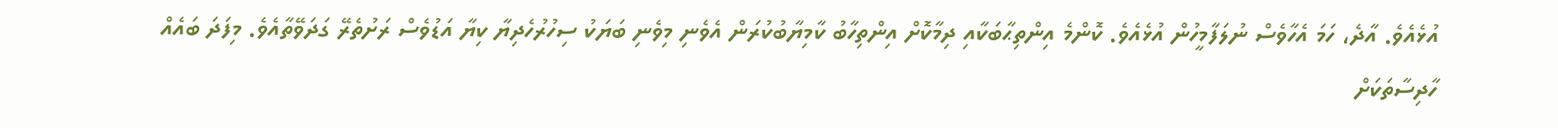އުޅެއެވެ. އާދެ، ހަމަ އެހާވެސް ނުލަފާމީހުން އުޅެއެވެ. ކޮންމެ އިންތިޙާބަކާއި ދިމާކޮށް އިންތިހާބު ކާމިޔާބުކުރަން އެވެނި މިވެނި ބަޔަކު ސިހުރުހެދިޔާ ކިޔާ އަޑުވެސް ރަށުތެރޭ ގަދަވޭތާއެވެ. މިފަދަ ބައެއް ހާދިސާތަކަށް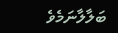ބަލާލާނަމެވެ